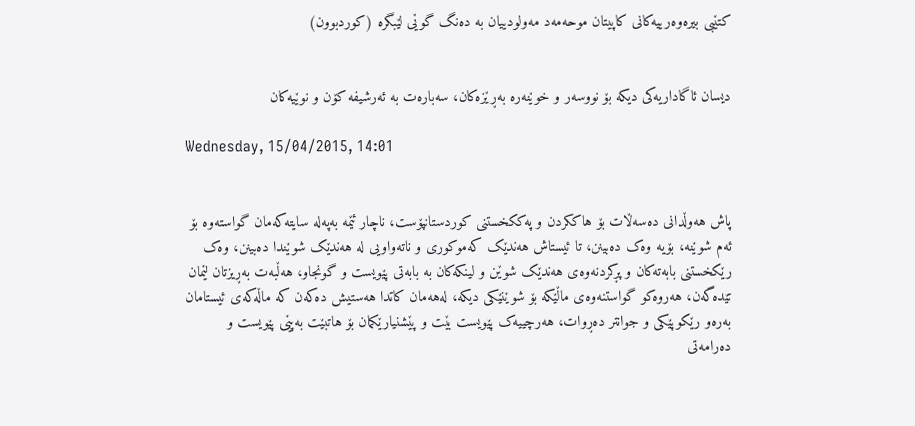کتێبی بیرەوەرییەکانی کاپیتان موحەمەد مەولودییان بە دەنگ گوێی لێبگرە (کوردبوون)


دیسان ئاگاداریەکی دیکە بۆ نووسەر و خوێنەرە بەڕێزەکان، سەبارەت بە ئەرشیفە کۆن و نوێیەکان

Wednesday, 15/04/2015, 14:01


پاش هەوڵدانی دەسەڵات بۆ هاککردن و پەککخستنی کوردستانپۆست، ناچار ئێمە بەپەلە سایتەکەمان گواستەوە بۆ ئەم شوێنە، بۆیە وەک دەبینن، تا ئیستاش هەندێک کەموکوری و ناتەواویی لە هەندێک شوێندا دەبینن، وەک رێکخستنی بابەتەکان و پڕکردنەوەی هەندێک شوێن و لینکەکان بە بابەتی پێویست و گونجاو، هەڵبەت بەڕیزتان لێمان تێدەگەن، هەروەکو گواستنەوەی ماڵێکە بۆ شوێنێکی دیکە، لەهەمان کاتدا هەستیش دەکەن کە ماڵەکەی ئیستامان بەرەو رێکوپێکی و جوانتر دەڕوات، هەرچییەک پێویست بێت و پێشنیارێکمان بۆ هاتبێت بەپێی پێویست و دەرامەتی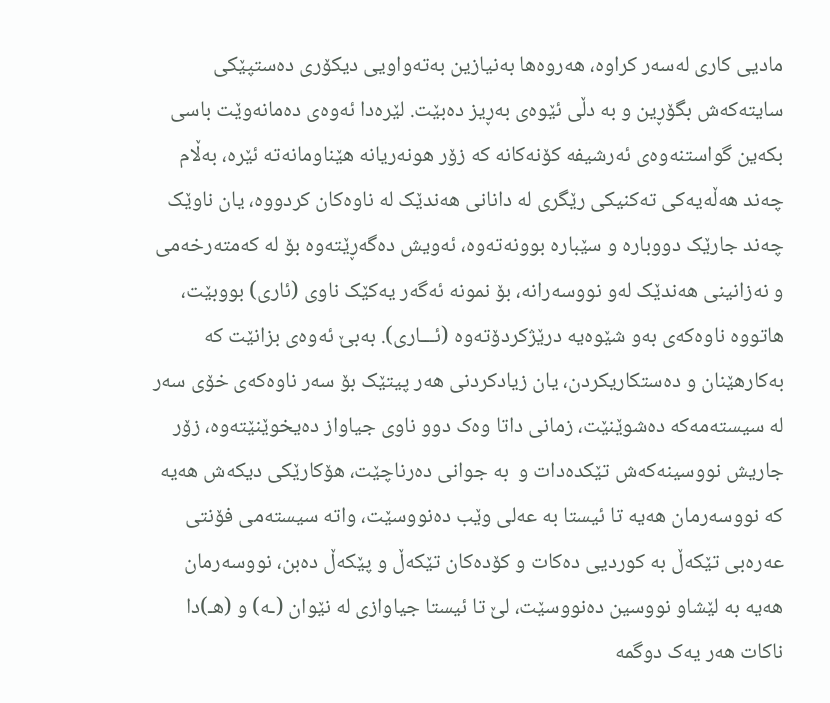مادیی کاری لەسەر کراوە، هەروەها بەنیازین بەتەواویی دیکۆری دەستپێکی سایتەکەش بگۆڕین و بە دڵی ئێوەی بەڕیز دەبێت. لێرەدا ئەوەی دەمانەوێت باسی بکەین گواستنەوەی ئەرشیفە کۆنەکانە کە زۆر هونەریانە هێناومانەتە ئێرە، بەڵام چەند هەڵەیەکی تەکنیکی رێگری لە دانانی هەندێک لە ناوەکان کردووە، یان ناوێک چەند جارێک دووبارە و سێبارە بوونەتەوە، ئەویش دەگەڕێتەوە بۆ لە کەمتەرخەمی و نەزانینی هەندێک لەو نووسەرانە، بۆ نمونە ئەگەر یەکێک ناوی (ئاری) بووبێت، هاتووە ناوەکەی بەو شێوەیە درێژکردۆتەوە (ئـــاری). بەبێ ئەوەی بزانێت کە بەکارهێنان و دەستکاریکردن، یان زیادکردنی هەر پیتێک بۆ سەر ناوەکەی خۆی سەر لە سیستەمەکە دەشوێنێت، زمانی داتا وەک دوو ناوی جیاواز دەیخوێنێتەوە، زۆر جاریش نووسینەکەش تێکدەدات و  بە جوانی دەرناچێت، هۆکارێکی دیکەش هەیە کە نووسەرمان هەیە تا ئیستا بە عەلی وێب دەنووسێت، واتە سیستەمی فۆنتی عەرەبی تێکەڵ بە کوردیی دەکات و کۆدەکان تێکەڵ و پێکەڵ دەبن، نووسەرمان هەیە بە لێشاو نووسین دەنووسێت، لێ تا ئیستا جیاوازی لە نێوان (ـە) و (هـ)دا ناکات هەر یەک دوگمە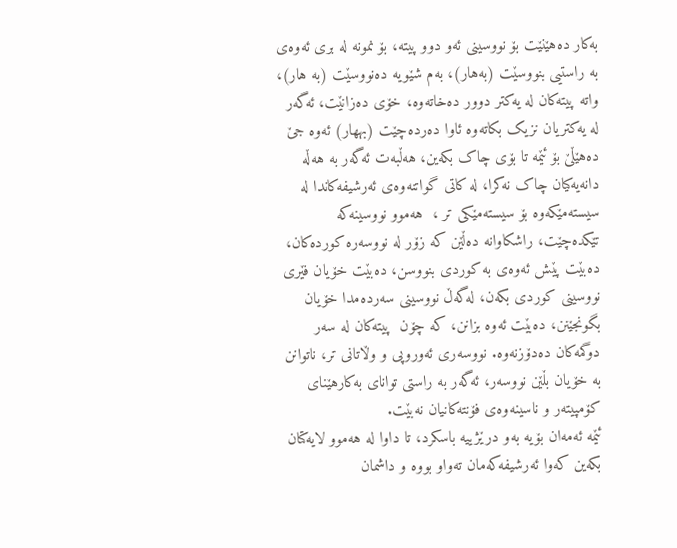بەکار دەهێنێت بۆ نووسینی ئەو دوو پیتە، بۆ نمونە لە بری ئەوەی بە راستیی بنووسێت (بەهار)، بەم شێویە دەنووسێت (به هار)، واتە پیتەکان لە یەکتر دوور دەخاتەوە، خۆی دەزانێت، ئەگەر لە یەکتریان نزیک بکاتەوە ئاوا دەردەچێت (بههار) ئەوە جێ دەهێڵێ بۆ ئێمە تا بۆی چاک بکەین، هەڵبەت ئەگەر بە هەڵە دانەیەکیان چاک نەکرا، لە کاتی گواتنەوەی ئەرشیفەکاندا لە سیستەمێکەوە بۆ سیستەمێکی تر ،  هەموو نووسینەکە تێکدەچێت، راشکاوانە دەڵێن کە زۆر لە نووسەرە کوردەکان، دەبێت پێش ئەوەی بە کوردی بنووسن، دەبێت خۆیان فێری نووسینی کوردی بکەن، لەگەڵ نووسینی سەردەمدا خۆیان بگونجێنن، دەبێت ئەوە بزانن، کە چۆن  پیتەکان لە سەر دوگمەکان دەدۆزنەوە. نووسەری ئەوروپی و وڵاتانی تر، ناتوانن بە خۆیان بڵێن نووسەر، ئەگەر بە راستی توانای بەکارهێنای کۆمپیتەر و ناسینەوەی فۆنتەکانیان نەبێت.
ئێمە ئەمەان بۆیە بەو درێژییە باسکرد، تا داوا لە هەموو لایەکتان بکەین کەوا ئەرشیفەکەمان تەواو بووە و داشمان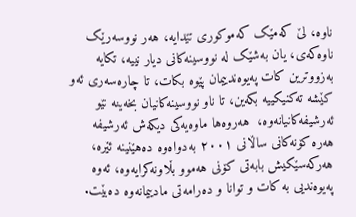ناوە، لێ کەمێک کەموکوری تێدایە، هەر نووسەرێک ناوەکەی، یان بەشێک لە نووسینەکانی دیار نییە، تکایە بەزووترین کات پەیوەندییمان پێوە بکات، تا چارەسەری ئەو کێشە تەکنیکییە بکەین، تا ناو نووسینەکانیان بخەینە نێو ئەرشیفەکانیانەوە،  هەروەها ماوەیەکی دیکەش ئەرشیفە هەرە کۆنەکانی ساڵانی ٢٠٠١ بەدواەوە دەهێنینە ئێرە، هەرکەسێکیش بابەتی کۆنی هەموو بڵاونەکرایەوە، ئەوە پەیوەندیی بە کات و توانا و دەرامەتی مادییمانەوە دەبێت.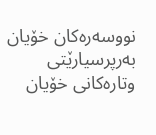نووسەرەکان خۆیان بەرپرسیارێتی وتارەکانی خۆیان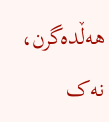هەڵدەگرن، نەک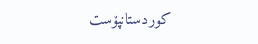کوردستانپۆست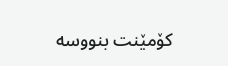کۆمێنت بنووسە